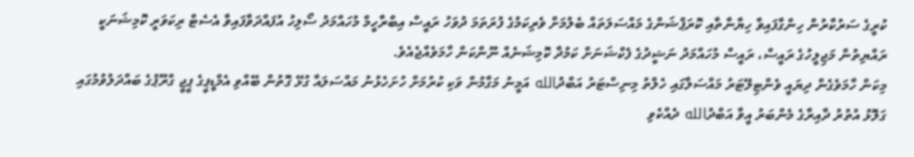ކުރީގެ ސަރުކާރުން ހިންގާފައިވާ ހިޔާނާތާއި ކޮރަޕްޝަންގެ މައްސަލަތައް ބެލުމަށް ވެރިކަމުގެ ފުރަތަމަ ދުވަހު ރައީސް އިބްރާހީމް މުހައްމަދު ސޯލިހު އުފައްދަވާފައިވާ އެސެޓް ރިކަވަރީ ކޮމިޝަނަކީ ރައްޔިތުން މަޖިލީހުގެ ރައީސް، ރައީސް މުހައްމަދު ނަޝީދުގެ ފެކްޝަނަށް ކަމުދާ ކޮމިޝަނެއް ނޫންކަން ހާމަވެއްޖެއެވެ.
މިކަން ހާމަވެގެން ދިޔައީ ވެންޓިލޭޓަރު މައްސަލާގައި ހެލްތު މިނިސްޓަރު އަބްދުالله އަމީނު މަގާމުން ވަކި ކުރުމަށް ހުށަހެޅުނު މައްސަލައާ ގުޅޭ ގޮތުން ބޭއްވި އެމްޑީޕީގެ ޕީޖީ ގްރޫޕުގެ ބައްދަލުވުމުގައި ގަލޮޅު އުތުރު ދާއިރާގެ މެންބަރު އީވާ އަބްދުالله ދެއްކެވި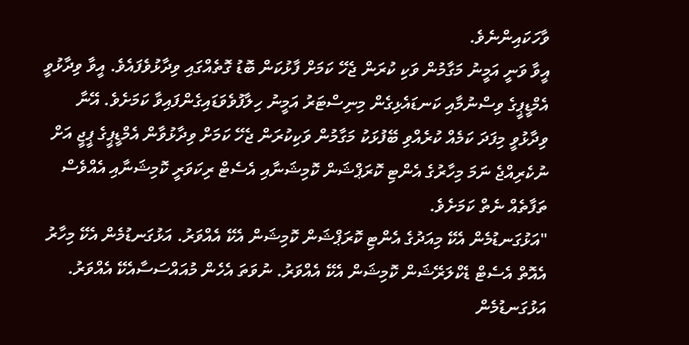ވާހަކައިންނެވެ.
އީވާ ވަނީ އަމީނު މަގާމުން ވަކި ކުރަން ޖެހޭ ކަމަށް ފާޅުކަން ބޮޑު ގޮތެއްގައި ވިދާޅުވެފައެވެ. އީވާ ވިދާޅުވީ އެމްޑީޕީގެ ވިސްނުމާއި ކަނޑައެޅިގެން މިނިސްޓަރު އަމީނު ހިލާފުވެވަޑައިގެންފައިވާ ކަމަށެވެ. އޭނާ ވިދާޅުވީ މިފަދަ ކަމެއް ކުރެއްވި ބޭފުޅަކު މަގާމުން ވަކިކުރަން ޖެހޭ ކަމަށް ވިދާޅުވާން އެމްޑީޕީގެ ޕީޖީ އަށް ނުކެރިއްޖެ ނަމަ މިހާރުގެ އެންޓި ކޮރަޕްޝަން ކޮމިޝަނާއި އެސެޓް ރިކަވަރީ ކޮމިޝަނާއި އެއްވެސް ތަފާތެއް ނެތް ކަމަށެވެ.
"އަޅުގަނޑުމެން އެކޭ މިއަދުގެ އެންޓި ކޮރަޕްޝަން ކޮމިޝަން އެކޭ އެއްވަރު. އަޅުގަނޑުމެން އެކޭ މިހާރު އެއޮތް އެސެޓް ޑެކްލަރޭޝަން ކޮމިޝަން އެކޭ އެއްވަރު. ނުވަތަ އެހެން މުއައްސަސާއެކޭ އެއްވަރު. އަޅުގަނޑުމެން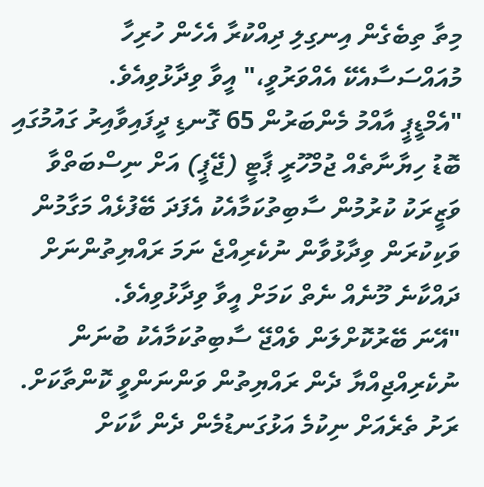މިތާ ތިބެގެން އިނގިލި ދިއްކުރާ އެހެން ހުރިހާ މުއައްސަސާއެކޭ އެއްވަރުވީ،" އީވާ ވިދާޅުވިއެވެ.
"އެމްޑީޕީ އާއްމު މެންބަރުން 65 ގޮނޑި ދީފައިވާއިރު ގައުމުގައި ބޮޑު ހިޔާނާތެއް ޖުމްހޫރީ ޕާޓީ (ޖޭޕީ) އަށް ނިސްބަތްވާ ވަޒީރަކު ކުރުމުން ސާބިތުކަމާއެކު އެފަދަ ބޭފުޅެއް މަގާމުން ވަކިކުރަން ވިދާޅުވާން ނުކެރިއްޖެ ނަމަ ރައްޔިތުންނަށް ދައްކާނެ މޫނެއް ނެތް ކަމަށް އީވާ ވިދާޅުވިއެވެ.
"އޭނަ ބޭރުކޮށްލަން ވެއްޖޭ ސާބިތުކަމާއެކު ބުނަން ނުކެރިއްޖިއްޔާ ދެން ރައްޔިތުން ވަންނަންވީ ކޮންތާކަށް. ރަށު ތެރެއަށް ނިކުމެ އަޅުގަނޑުމެން ދެން ކާކަށް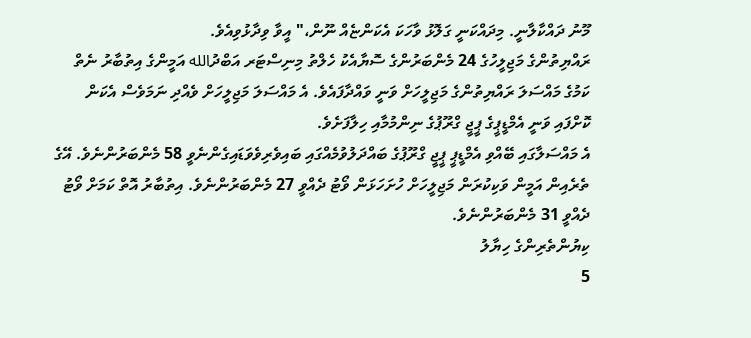މޫނު ދައްކާލާނީ. މިދައްކަނީ ގަލޮޅު ވާހަކަ އެކަންޏެއް ނޫން،" އީވާ ވިދާޅުވިއެވެ.
ރައްޔިތުންގެ މަޖިލީހުގެ 24 މެންބަރުންގެ ސޮޔާއެކު ހެލްތު މިނިސްޓަރ އަބްދުالله އަމީންގެ އިތުބާރު ނެތް ކަމުގެ މައްސަލަ ރައްޔިތުންގެ މަޖިލީހަށް ވަނީ ވައްދާފައެވެ. އެ މައްސަލަ މަޖިލީހަށް ވެއްދި ނަމަވެސް އެކަން ކޮށްފައި ވަނީ އެމްޑީޕީގެ ޕީޖީ ގްރޫޕުގެ ނިންމުމާއި ހިލާފަށެވެ.
އެ މައްސަލާގައި ބޭއްވި އެމްޑީޕީ ޕީޖީ ގްރޫޕުގެ ބައްދަލުވުމެއްގައި ބައިވެރިވެވަޑައިގެންނެވީ 58 މެންބަރުންނެވެ. އޭގެ ތެރެއިން އަމީން ވަކިކުރަން މަޖިލީހަށް ހުށަހަޅަން ވޯޓު ދެއްވީ 27 މެންބަރުންނެވެ. އިތުބާރު އޮތް ކަމަށް ވޯޓު ދެއްވީ 31 މެންބަރުންނެވެ.
ކިޔުންތެރިންގެ ހިޔާލު
5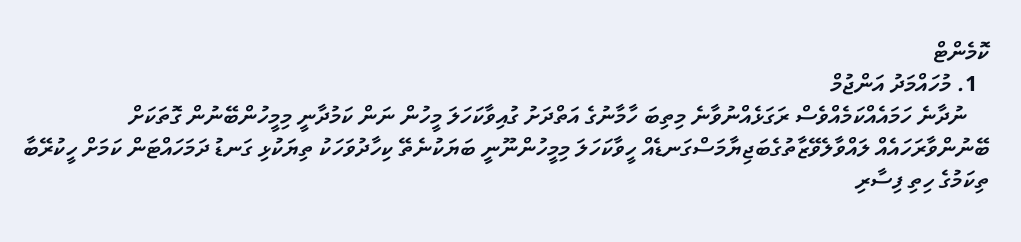ކޮމެންޓް
  1. މުހައްމަދު އަންޖުމް
    ނުދާނެ ހަމައެއްކަމެއްވެސް ރަގަޅެއްނުވާނެ މިތިބަ ހާމާނުގެ އަތްދަށު ގުއިވާކަހަލަ މީހުން ނަން ކަމުދާނީ މިމީހުންބޭނުން ގޮތަކަށް ބޭނުންވާރަހައެއް ލައްވާލެވޭޒާތުގެބަޖިޔާމަސްގަނޑެއް ހީވާކަހަލަ މިމީހުންނޫނީ ބަޔަކުނެތޭ ކިހާދުވަހަކު ތިޔަކުޅި ގަނޑު ދަމަހައްޓަން ކަމަށް ހީކުރޭބާ ތިކަމުގެ ހިތި ފިސާރި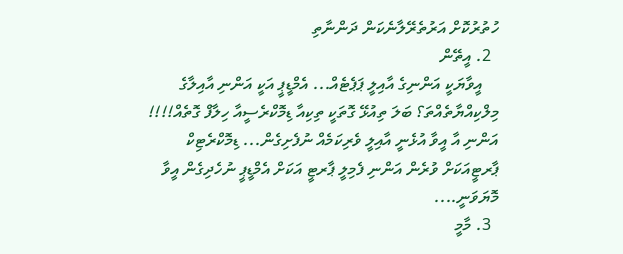ހުތުރުކޮށް އަރުތެރޭލާނެކަން ދަންނާތި
  2. އީތޭން
    އީވާޔަކީ އަންނިގެ އާއިލީ ޕަޕެޓެއް... އެމްޑީޕީ އަކީ އަންނި އާއިލާގެ މިލްކިއްޔާތެއްތަ؟ ބަލަ ތިއުޅޭ ގޮތަކީ ތިކިއާ ޑިމޮކްރެސީއާ ހިލާފް ގޮތެއް!!!! އަންނި އާ އީވާ އުޅެނީ އާއިލީ ވެރިކަމެއް ނުފެށިގެން... ޑިމޮކްރެޓިކް ޕާރޓީއަކަށް ވުރެން އަންނި ފެމިލީ ޕާރޓީ އަކަށް އެމްޑީޕީ ނުހެދިގެން އީވާ މޮޔަވަނީ....
  3. މާމީ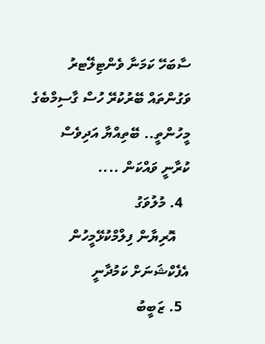ސާބަހޭ ކަމަނާ ވެންޓިލޭޓރު ވަގުންތައް ބޭރުކުރޭ ހުސް ގާސިމްބެގެ މީހުންތީ.. ބޭތިއްޔާ އަދިވެސް ކުރާނީ ވައްކަން ....
  4. މުލުވަގު
    އޮރިޔާން ފިލްމްކުޅޭމީހުން އެފެކްޝަނަށް ކަމުދާނީ
  5. ޒަބީބު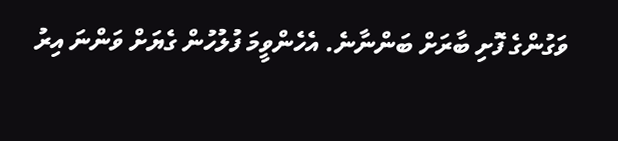ވަގުންގެ ފޮށި ބާރަށް ބަންނާނެ. އެހެންވީމަ ފުލުހުން ގެޔަށް ވަންނަ އިރު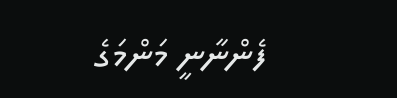ފެންނާނީ މަންމަގެ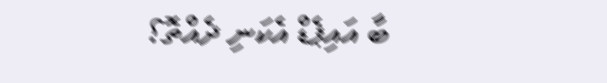ބާ އައިޕެޑް އެކަނި ދެއްތޮ؟